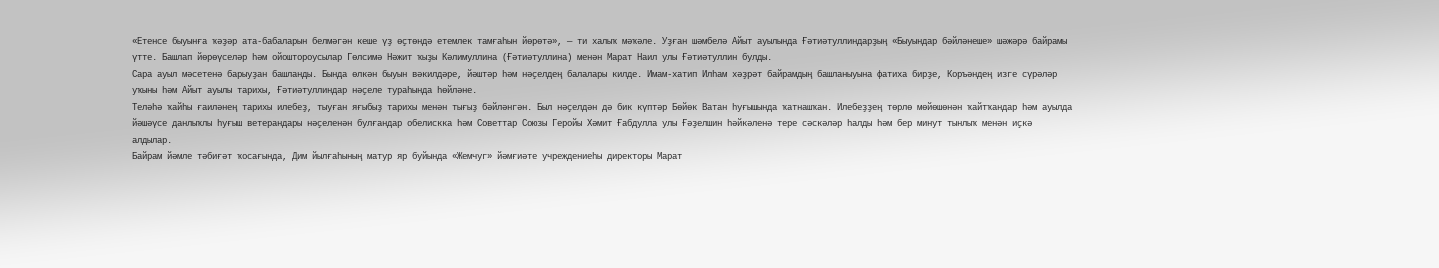«Етенсе быуынға ҡәҙәр ата-бабаларын белмәгән кеше үҙ өҫтөндә етемлек тамғаһын йөрөтә», — ти халыҡ мәҡәле. Уҙған шәмбелә Айыт ауылында Ғәтиәтуллиндарҙың «Быуындар бәйләнеше» шәжәрә байрамы үтте. Башлап йөрөүселәр һәм ойоштороусылар Гөлсимә Нәжит ҡыҙы Кәлимуллина (Ғәтиәтуллина) менән Марат Наил улы Ғәтиәтуллин булды.
Сара ауыл мәсетенә барыуҙан башланды. Бында өлкән быуын вәкилдәре, йәштәр hәм нәҫелдең балалары килде. Имам-хатип Илhам хәҙрәт байрамдың башланыуына фатиха бирҙе, Коръәндең изге сүрәләр уҡыны һәм Айыт ауылы тарихы, Ғәтиәтуллиндар нәҫеле тураһында һөйләне.
Теләһә ҡайһы ғаиләнең тарихы илебеҙ, тыуған яғыбыҙ тарихы менән тығыҙ бәйләнгән. Был нәҫелдән дә бик күптәр Бөйөк Ватан һуғышында ҡатнашҡан. Илебеҙҙең төрлө мөйөшөнән ҡайтҡандар һәм ауылда йәшәүсе данлыҡлы һуғыш ветерандары нәҫеленән булғандар обелискка һәм Советтар Союзы Геройы Хәмит Ғабдулла улы Ғәҙелшин һәйкәленә тере сәскәләр һалды һәм бер минут тынлыҡ менән иҫкә алдылар.
Байрам йәмле тәбиғәт ҡосағында, Дим йылғаһының матур яр буйында «Жемчуг» йәмғиәте учреждениеһы директоры Марат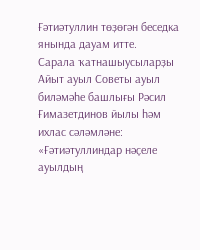Ғәтиәтуллин төҙөгән беседка янында дауам итте.
Сарала ҡатнашыусыларҙы Айыт ауыл Советы ауыл биләмәһе башлығы Рәсил Ғимазетдинов йылы hәм ихлас сәләмләне: «Ғәтиәтуллиндар нәҫеле ауылдың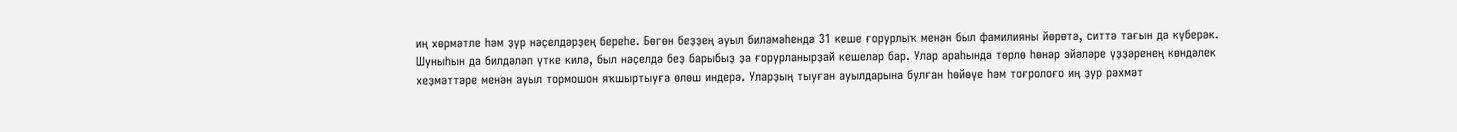иң хөрмәтле һәм ҙур нәҫелдәрҙең береһе. Бөгөн беҙҙең ауыл биләмәһендә 31 кеше ғорурлыҡ менән был фамилияны йөрөтә, ситтә тағын да күберәк. Шуныһын да билдәләп үтке килә, был нәҫелдә беҙ барыбыҙ ҙа ғорурланырҙай кешеләр бар. Улар араһында төрлө һөнәр эйәләре үҙҙәренең көндәлек хеҙмәттәре менән ауыл тормошон яҡшыртыуға өлөш индерә. Уларҙың тыуған ауылдарына булған һөйөүе һәм тоғролоғо иң ҙур рәхмәт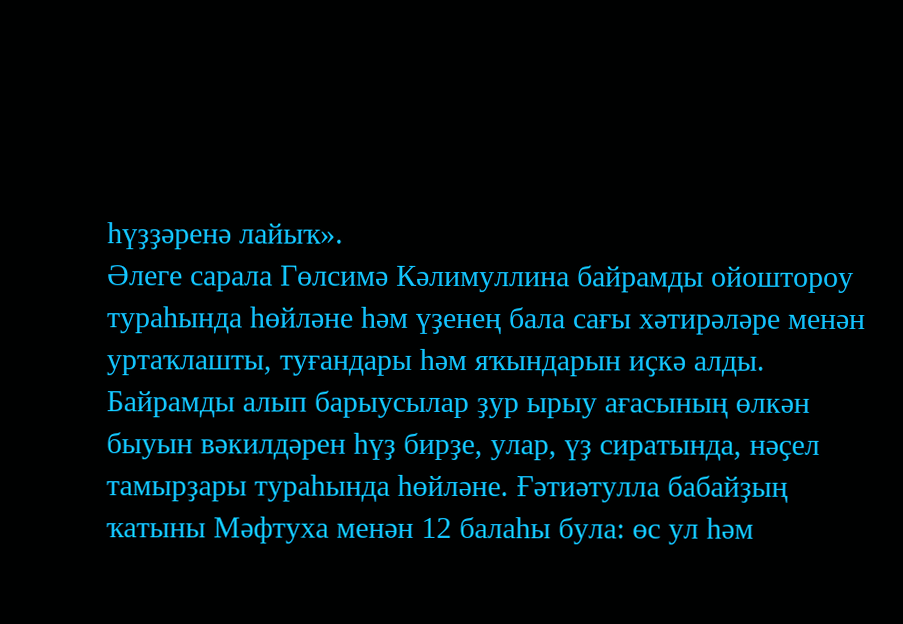һүҙҙәренә лайыҡ».
Әлеге сарала Гөлсимә Кәлимуллина байрамды ойоштороу тураһында һөйләне һәм үҙенең бала сағы хәтирәләре менән уртаҡлашты, туғандары hәм яҡындарын иҫкә алды. Байрамды алып барыусылар ҙур ырыу ағасының өлкән быуын вәкилдәрен һүҙ бирҙе, улар, үҙ сиратында, нәҫел тамырҙары тураһында һөйләне. Ғәтиәтулла бабайҙың ҡатыны Мәфтуха менән 12 балаһы була: өс ул hәм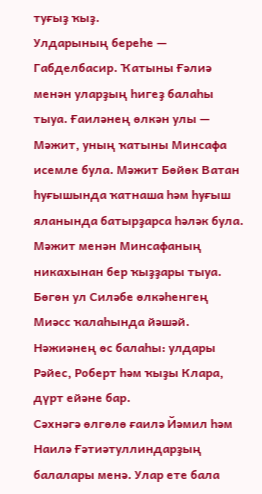туғыҙ ҡыҙ.
Улдарының береһе — Габделбасир. Ҡатыны Ғәлиә менән уларҙың һигеҙ балаһы тыуа. Ғаиләнең өлкән улы — Мәжит, уның ҡатыны Минсафа исемле була. Мәжит Бөйөк Ватан һуғышында ҡатнаша hәм һуғыш яланында батырҙарса һәләк була. Мәжит менән Минсафаның никахынан бер ҡыҙҙары тыуа. Бөгөн ул Силәбе өлкәһенгең Миәсс ҡалаһында йәшәй. Нәжиәнең өс балаһы: улдары Рәйес, Роберт hәм ҡыҙы Клара, дүрт ейәне бар.
Сәхнәгә өлгөлө ғаилә Йәмил hәм Наилә Ғәтиәтуллиндарҙың балалары менә. Улар ете бала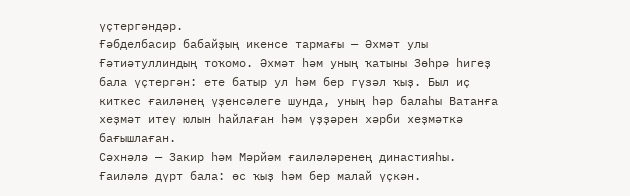үҫтергәндәр.
Ғәбделбасир бабайҙың икенсе тармағы — Әхмәт улы Ғәтиәтуллиндың тоҡомо. Әхмәт һәм уның ҡатыны Зөһрә һигеҙ бала үҫтергән: ете батыр ул hәм бер гүзәл ҡыҙ. Был иҫ киткес ғаиләнең үҙенсәлеге шунда, уның hәр балаһы Ватанға хеҙмәт итеү юлын һайлаған hәм үҙҙәрен хәрби хеҙмәткә бағышлаған.
Сәхнәлә — Закир hәм Мәрйәм ғаиләләренең династияһы. Ғаиләлә дүрт бала: өс ҡыҙ һәм бер малай үҫкән.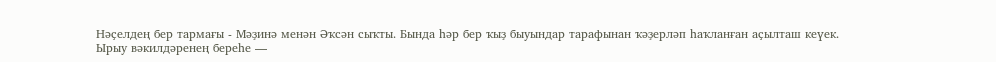Нәҫелдең бер тармағы - Мәҙинә менән Әҡсән сыҡты. Бында hәр бер ҡыҙ быуындар тарафынан ҡәҙерләп һаҡланған аҫылташ кеүек.
Ырыу вәкилдәренең береһе —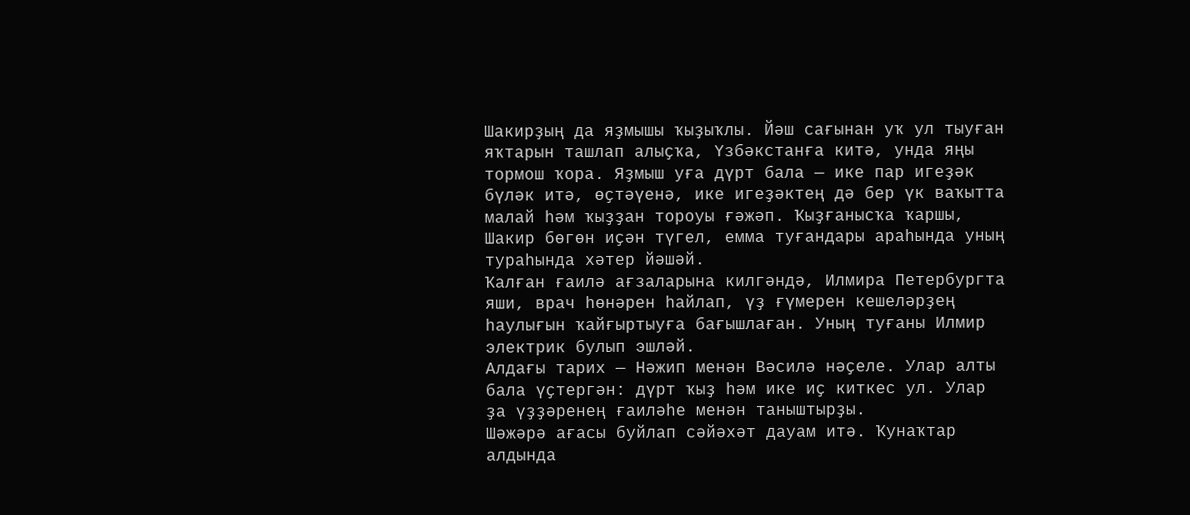Шакирҙың да яҙмышы ҡыҙыҡлы. Йәш сағынан уҡ ул тыуған яҡтарын ташлап алыҫҡа, Yзбәкстанға китә, унда яңы тормош ҡора. Яҙмыш уға дүрт бала — ике пар игеҙәк бүләк итә, өҫтәүенә, ике игеҙәктең дә бер үк ваҡытта малай һәм ҡыҙҙан тороуы ғәжәп. Ҡыҙғанысҡа ҡаршы, Шакир бөгөн иҫән түгел, eмма туғандары араһында уның тураһында хәтер йәшәй.
Ҡалған ғаилә ағзаларына килгәндә, Илмира Петербургта яши, врач hөнәрен һайлап, үҙ ғүмерен кешеләрҙең һаулығын ҡайғыртыуға бағышлаған. Уның туғаны Илмир электрик булып эшләй.
Алдағы тарих — Нәжип менән Вәсилә нәҫеле. Улар алты бала үҫтергән: дүрт ҡыҙ hәм ике иҫ киткес ул. Улар ҙа үҙҙәренең ғаиләһе менән таныштырҙы.
Шәжәрә ағасы буйлап сәйәхәт дауам итә. Ҡунаҡтар алдында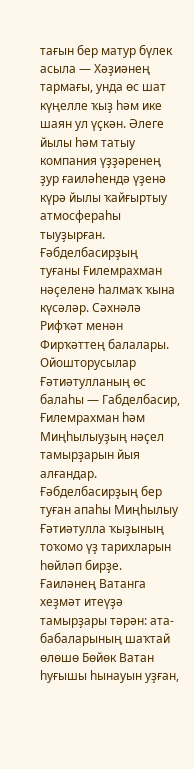тағын бер матур бүлек асыла — Хәҙиәнең тармағы, унда өс шат күңелле ҡыҙ һәм ике шаян ул үҫкән. Әлеге йылы hәм татыу компания үҙҙәренең ҙур ғаиләһендә үҙенә күрә йылы ҡайғыртыу атмосфераһы тыуҙырған.
Ғәбделбасирҙың туғаны Ғилемрахман нәҫеленә һалмаҡ ҡына күсәләр. Сәхнәлә Рифҡәт менән Фирҡәттең балалары.
Ойошторусылар Ғәтиәтулланың өс балаһы — Габделбасир, Ғилемрахман hәм Миңһылыуҙың нәҫел тамырҙарын йыя алғандар. Ғәбделбасирҙың бер туған апаһы Миңһылыу Ғәтиәтулла ҡыҙының тоҡомо үҙ тарихларын һөйләп бирҙе. Ғаиләнең Ватанга хеҙмәт итеүҙә тамырҙары тәрән: ата-бабаларының шаҡтай өлөшө Бөйөк Ватан һуғышы һынауын уҙған,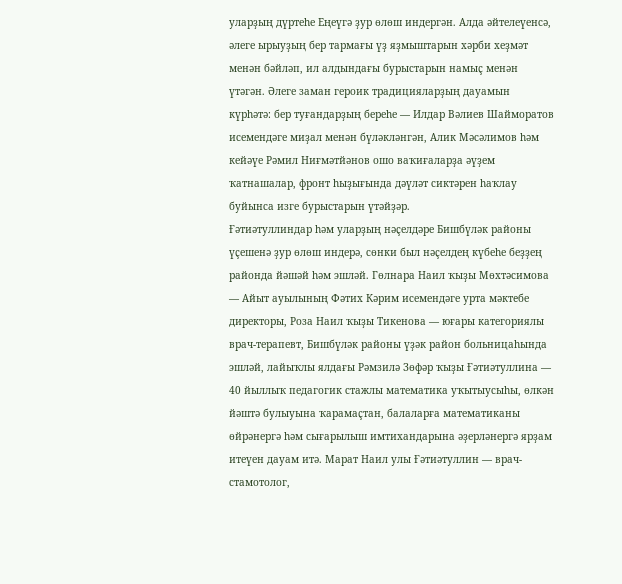уларҙың дүртеһе Еңеүгә ҙур өлөш индергән. Алда әйтелеүенсә, әлеге ырыуҙың бер тармағы үҙ яҙмыштарын хәрби хеҙмәт менән бәйләп, ил алдындағы бурыстарын намыҫ менән үтәгән. Әлеге заман героик традицияларҙың дауамын күрһәтә: бер туғандарҙың береһе — Илдар Вәлиев Шайморатов исемендәге миҙал менән бүләкләнгән, Алик Мәсәлимов hәм кейәүе Рәмил Ниғмәтйәнов ошо ваҡиғаларҙа әүҙем ҡатнашалар, фронт һыҙығында дәүләт сиктәрен һаҡлау буйынса изге бурыстарын үтәйҙәр.
Ғәтиәтуллиндар hәм уларҙың нәҫелдәре Бишбүләк районы үҫешенә ҙур өлөш индерә, сөнки был нәҫелдең күбеһе беҙҙең районда йәшәй һәм эшләй. Гөлнара Наил ҡыҙы Мөхтәсимова — Айыт ауылының Фәтих Кәрим исемендәге урта мәктeбе директоры, Роза Наил ҡыҙы Тикенова — юғары категориялы врач-терапевт, Бишбүләк районы үҙәк район больницаһында эшләй, лайыҡлы ялдағы Рәмзилә Зөфәр ҡыҙы Ғәтиәтуллина — 40 йыллыҡ педагогик стажлы математика уҡытыусыһы, өлкән йәштә булыуына ҡарамаҫтан, балаларға математиканы өйрәнергә hәм сығарылыш имтихандарына әҙерләнергә ярҙам итеүен дауам итә. Марат Наил улы Ғәтиәтуллин — врач-стамотолог,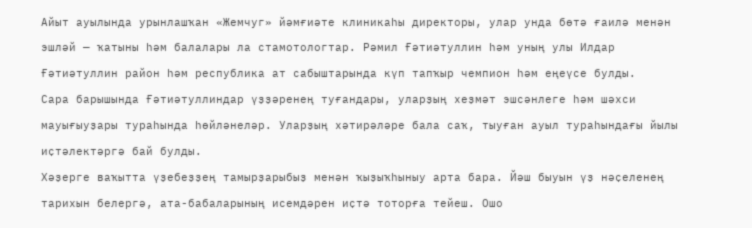Айыт ауылында урынлашҡан «Жемчуг» йәмғиәте клиникаһы директоры, улар унда бөтә ғаилә менән эшләй — ҡатыны hәм балалары ла стамотологтар. Рәмил Ғәтиәтуллин hәм уның улы Илдар Ғәтиәтуллин район hәм республика ат сабыштарында күп тапҡыр чемпион hәм еңеүсе булды.
Сара барышында Ғәтиәтуллиндар үҙҙәренең туғандары, уларҙың хеҙмәт эшсәнлеге һәм шәхси мауығыуҙары тураһында һөйләнеләр. Уларҙың хәтирәләре бала саҡ, тыуған ауыл тураһындағы йылы иҫтәлектәргә бай булды.
Хәҙерге ваҡытта үҙебеҙҙең тамырҙарыбыҙ менән ҡыҙыҡһыныу арта бара. Йәш быуын үҙ нәҫеленең тарихын белергә, ата-бабаларының исемдәрен иҫтә тоторға тейеш. Ошо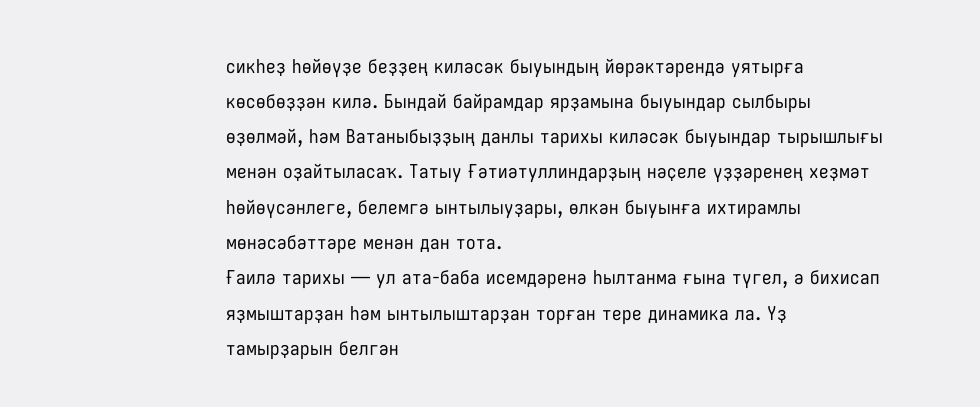сикһеҙ һөйөүҙе беҙҙең киләсәк быуындың йөрәктәрендә уятырға көсөбөҙҙән килә. Бындай байрамдар ярҙамына быуындар сылбыры өҙөлмәй, hәм Ватаныбыҙҙың данлы тарихы киләсәк быуындар тырышлығы менән оҙайтыласаҡ. Татыу Ғәтиәтуллиндарҙың нәҫеле үҙҙәренең хеҙмәт һөйөүсәнлеге, белемгә ынтылыуҙары, өлкән быуынға ихтирамлы мөнәсәбәттәре менән дан тота.
Ғаилә тарихы — ул ата-баба исемдәренә һылтанма ғына түгел, ә бихисап яҙмыштарҙан һәм ынтылыштарҙан торған тере динамика ла. Yҙ тамырҙарын белгән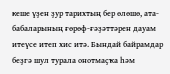кеше үҙен ҙур тарихтың бер өлөшө, ата-бабаларының ғөрөф-ғәҙәттәрен дауам итеүсе итеп хис итә. Бындай байрамдар беҙгә шул турала онотмаҫҡа hәм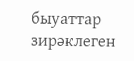быуаттар зирәклеген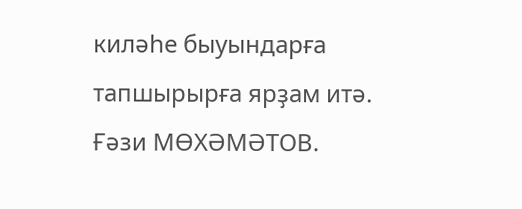киләһе быуындарға тапшырырға ярҙам итә.
Ғәзи МӨХӘМӘТОВ.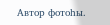Автор фотоһы.